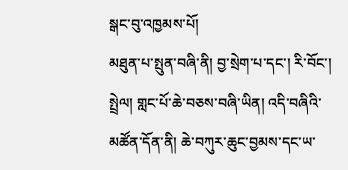སྒང་བུ་འཁྱམས་པོ།
མཐུན་པ་སྤུན་བཞི་ནི། བྱ་སྲེག་པ་དང་། རི་བོང་། སྤྲེལ། གླང་པོ་ཆེ་བཅས་བཞི་ཡིན། འདི་བཞིའི་མཚོན་དོན་ནི། ཆེ་བཀུར་ཆུང་བྱམས་དང་ཡ་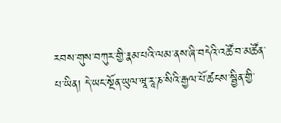རབས་གུས་བཀུར་གྱི་རྣམ་པའི་ལམ་ནས་ཞི་བདེའི་འཚོ་བ་མཚོན་པ་ཡིན། དེ་ཡང་སྔོན་ཡུལ་ཝཱ་རཱ་ཎ་སིའི་རྒྱལ་པོ་ཚངས་སྦྱིན་གྱི་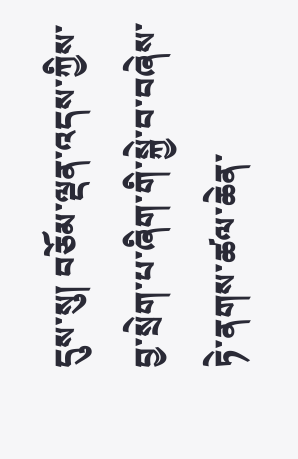དུས་སུ། བཅོམ་ལྡན་འདས་ཀྱིས་བྱ་སྲེག་པ་ཞིག་གི་སྐྱེ་བ་བཞེས་ཏེ་ནགས་ཚལ་ཆེན་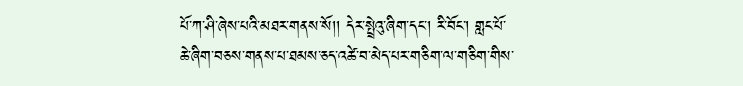པོ་ཀ་ཤི་ཞེས་པའི་མཐར་གནས་སོ།། དེར་སྤྲེའུ་ཞིག་དང་། རི་བོང་། གླང་པོ་ཆེ་ཞིག་བཅས་གནས་པ་ཐམས་ཅད་འཚེ་བ་མེད་པར་གཅིག་ལ་གཅིག་གིས་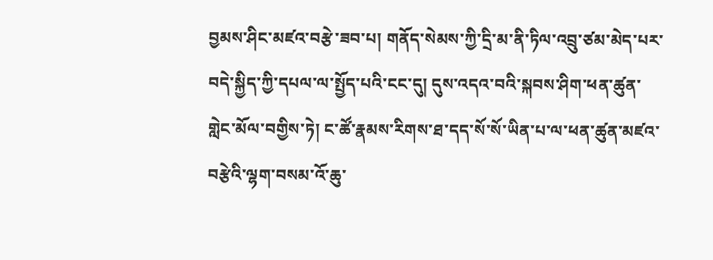བྱམས་ཤིང་མཛའ་བརྩེ་ཟབ་པ། གནོད་སེམས་ཀྱི་དྲི་མ་ནི་ཏིལ་འབྲུ་ཙམ་མེད་པར་བདེ་སྐྱིད་ཀྱི་དཔལ་ལ་སྤྱོད་པའི་ངང་དུ། དུས་འདའ་བའི་སྐབས་ཤིག་ཕན་ཚུན་གླེང་མོལ་བགྱིས་ཏེ། ང་ཚོ་རྣམས་རིགས་ཐ་དད་སོ་སོ་ཡིན་པ་ལ་ཕན་ཚུན་མཛའ་བརྩེའི་ལྷག་བསམ་འོ་ཆུ་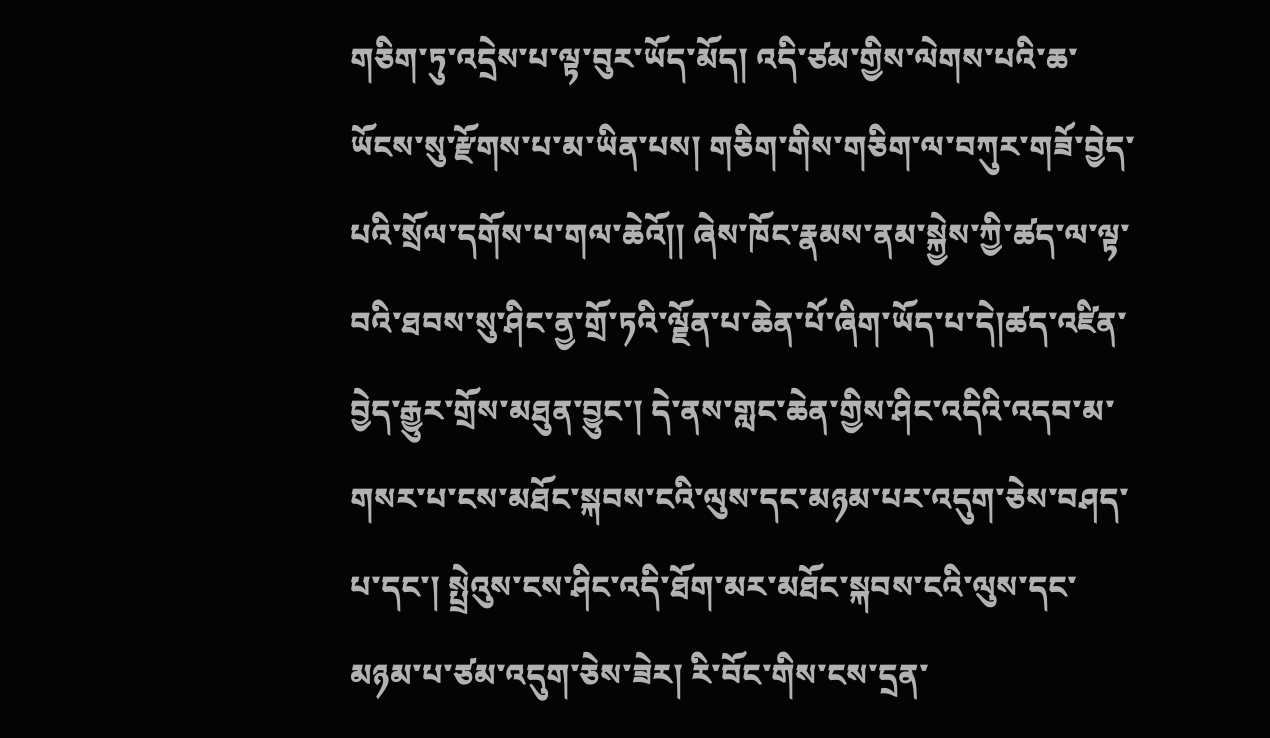གཅིག་ཏུ་འདྲེས་པ་ལྟ་བུར་ཡོད་མོད། འདི་ཙམ་གྱིས་ལེགས་པའི་ཆ་ཡོངས་སུ་རྫོགས་པ་མ་ཡིན་པས། གཅིག་གིས་གཅིག་ལ་བཀུར་གཟོ་བྱེད་པའི་སྲོལ་དགོས་པ་གལ་ཆེའོ།། ཞེས་ཁོང་རྣམས་ནམ་སྐྱེས་ཀྱི་ཚད་ལ་ལྟ་བའི་ཐབས་སུ་ཤིང་ནྱ་གྲོ་ཏའི་ལྗོན་པ་ཆེན་པོ་ཞིག་ཡོད་པ་དེ།ཚད་འཛིན་བྱེད་རྒྱུར་གྲོས་མཐུན་བྱུང་། དེ་ནས་གླང་ཆེན་གྱིས་ཤིང་འདིའི་འདབ་མ་གསར་པ་ངས་མཐོང་སྐབས་ངའི་ལུས་དང་མཉམ་པར་འདུག་ཅེས་བཤད་པ་དང་། སྤྲེའུས་ངས་ཤིང་འདི་ཐོག་མར་མཐོང་སྐབས་ངའི་ལུས་དང་མཉམ་པ་ཙམ་འདུག་ཅེས་ཟེར། རི་བོང་གིས་ངས་དྲན་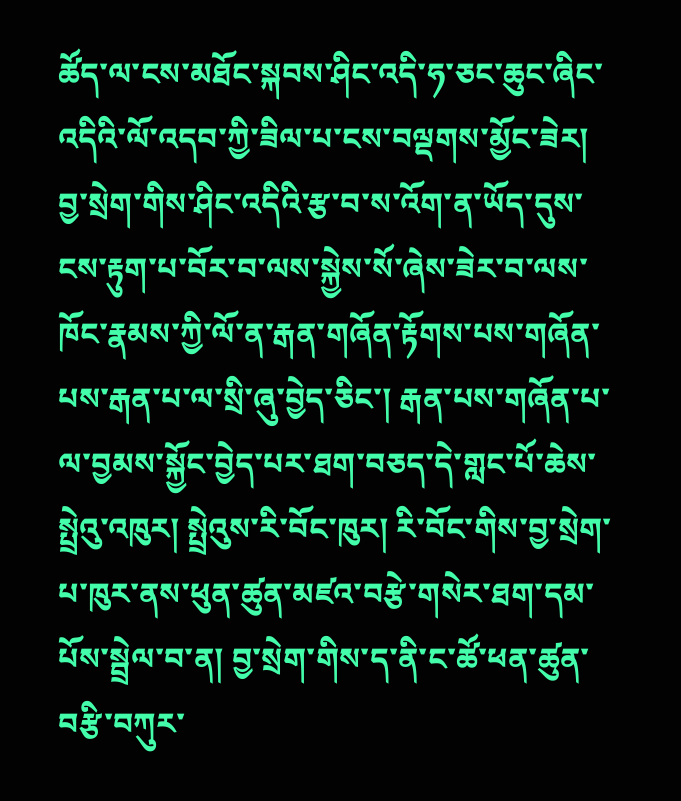ཚོད་ལ་ངས་མཐོང་སྐབས་ཤིང་འདི་ཧ་ཅང་ཆུང་ཞིང་འདིའི་ལོ་འདབ་ཀྱི་ཟིལ་པ་ངས་བལྡགས་མྱོང་ཟེར། བྱ་སྲེག་གིས་ཤིང་འདིའི་རྩ་བ་ས་འོག་ན་ཡོད་དུས་ངས་རྟུག་པ་བོར་བ་ལས་སྐྱེས་སོ་ཞེས་ཟེར་བ་ལས་ཁོང་རྣམས་ཀྱི་ལོ་ན་རྒན་གཞོན་རྟོགས་པས་གཞོན་པས་རྒན་པ་ལ་སྲི་ཞུ་བྱེད་ཅིང་། རྒན་པས་གཞོན་པ་ལ་བྱམས་སྐྱོང་བྱེད་པར་ཐག་བཅད་དེ་གླང་པོ་ཆེས་སྤྲེའུ་འཁུར། སྤྲེའུས་རི་བོང་ཁུར། རི་བོང་གིས་བྱ་སྲེག་པ་ཁུར་ནས་ཕུན་ཚུན་མཛའ་བརྩེ་གསེར་ཐག་དམ་པོས་སྦྲེལ་བ་ན། བྱ་སྲེག་གིས་ད་ནི་ང་ཚོ་ཕན་ཚུན་བརྩི་བཀུར་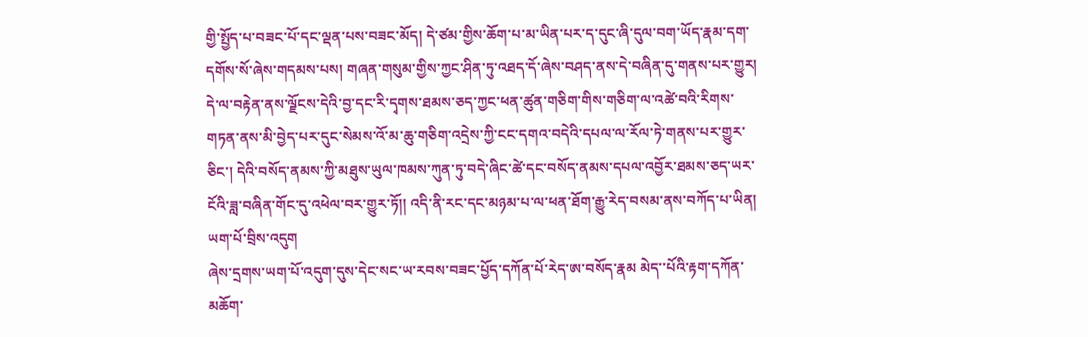གྱི་སྤྱོད་པ་བཟང་པོ་དང་ལྡན་པས་བཟང་མོད། དེ་ཙམ་གྱིས་ཆོག་པ་མ་ཡིན་པར་ད་དུང་ཞི་དུལ་བག་ཡོད་རྣམ་དག་དགོས་སོ་ཞེས་གདམས་པས། གཞན་གསུམ་གྱིས་ཀྱང་ཤིན་ཏུ་འཐད་དོ་ཞེས་བཤད་ནས་དེ་བཞིན་དུ་གནས་པར་གྱུར། དེ་ལ་བརྟེན་ནས་ལྗོངས་དེའི་བྱ་དང་རི་དྭགས་ཐམས་ཅད་ཀྱང་ཕན་ཚུན་གཅིག་གིས་གཅིག་ལ་འཚེ་བའི་རིགས་གཏན་ནས་མི་བྱེད་པར་དུང་སེམས་འོ་མ་ཆུ་གཅིག་འདྲེས་ཀྱི་ངང་དགའ་བདེའི་དཔལ་ལ་རོལ་ཏེ་གནས་པར་གྱུར་ཅིང་། དེའི་བསོད་ནམས་ཀྱི་མཐུས་ཡུལ་ཁམས་ཀུན་ཏུ་བདེ་ཞིང་ཚེ་དང་བསོད་ནམས་དཔལ་འབྱོར་ཐམས་ཅད་ཡར་ངོའི་ཟླ་བཞིན་གོང་དུ་འཕེལ་བར་གྱུར་ཏོ།། འདི་ནི་རང་དང་མཉམ་པ་ལ་ཕན་ཐོག་རྒྱུ་རེད་བསམ་ནས་བཀོད་པ་ཡིན།
ཡག་པོ་བྲིས་འདུག
ཞེས་དྲགས་ཡག་པོ་འདུག་དུས་དེང་སང་ཡ་རབས་བཟང་པྱོད་དཀོན་པོ་རེད་ཨ་བསོད་རྣམ མེད་་པོའི་རྟག་དཀོན་མཆོག་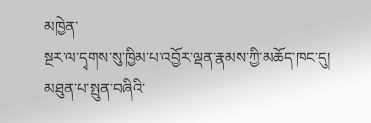མཁྱེན་
སྔར་ལ་དྭགས་སུ་ཁྱིམ་པ་འབྱོར་ལྡན་རྣམས་ཀྱི་མཆོད་ཁང་དུ། མཐུན་པ་སྤུན་བཞིའི་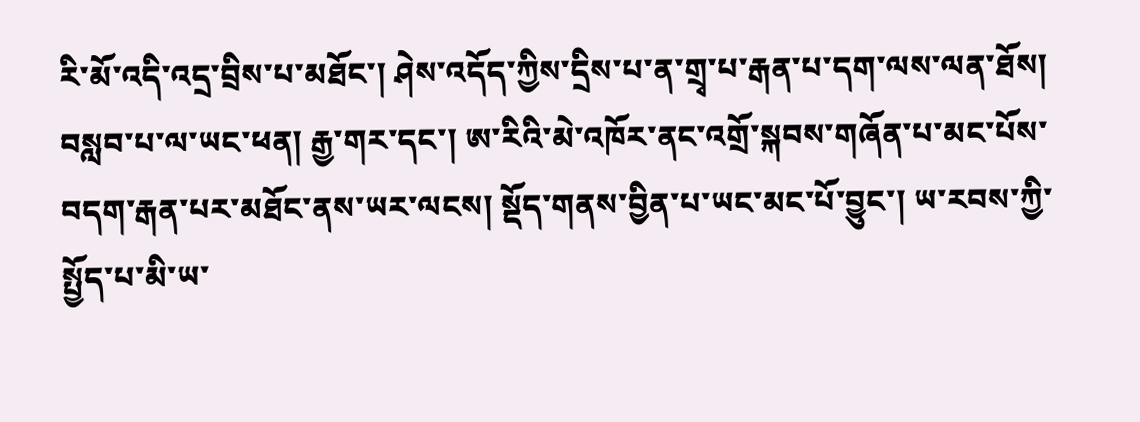རི་མོ་འདི་འདྲ་བྲིས་པ་མཐོང་། ཤེས་འདོད་ཀྱིས་དྲིས་པ་ན་གྲྭ་པ་རྒན་པ་དག་ལས་ལན་ཐོས། བསླབ་པ་ལ་ཡང་ཕན། རྒྱ་གར་དང་། ཨ་རིའི་མེ་འཁོར་ནང་འགྲོ་སྐབས་གཞོན་པ་མང་པོས་བདག་རྒན་པར་མཐོང་ནས་ཡར་ལངས། སྡོད་གནས་བྱིན་པ་ཡང་མང་པོ་བྱུང་། ཡ་རབས་ཀྱི་སྤྱོད་པ་མི་ཡ་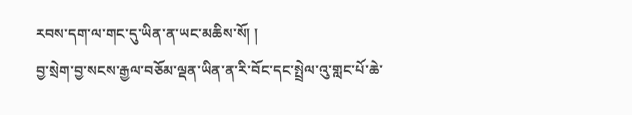རབས་དག་ལ་གང་དུ་ཡིན་ན་ཡང་མཆིས་སོ། །
བྱ་སྲེག་བྱ་སངས་རྒྱལ་བཅོམ་ལྡན་ཡིན་ན་རི་བོང་དང་སྤྲེལ་འུ་གླང་པོ་ཆེ་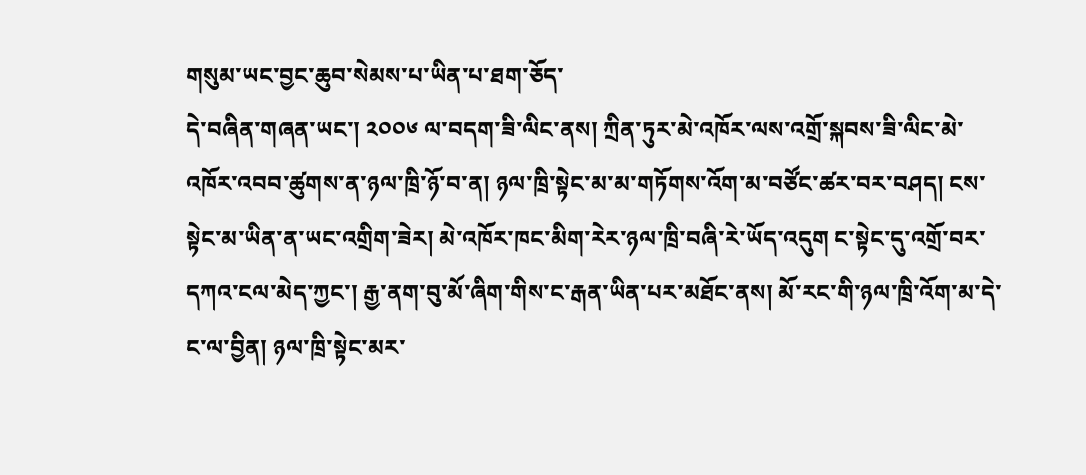གསུམ་ཡང་བྱང་ཆུབ་སེམས་པ་ཡིན་པ་ཐག་ཅོད་
དེ་བཞིན་གཞན་ཡང་། ༢༠༠༦ ལ་བདག་ཟི་ལིང་ནས། ཀྲིན་ཏུར་མེ་འཁོར་ལས་འགྲོ་སྐབས་ཟི་ལིང་མེ་འཁོར་འབབ་ཚུགས་ན་ཉལ་ཁྲི་ཉོ་བ་ན། ཉལ་ཁྲི་སྟེང་མ་མ་གཏོགས་འོག་མ་བཙོང་ཚར་བར་བཤད། ངས་སྟེང་མ་ཡིན་ན་ཡང་འགྲིག་ཟེར། མེ་འཁོར་ཁང་མིག་རེར་ཉལ་ཁྲི་བཞི་རེ་ཡོད་འདུག ང་སྟེང་དུ་འགྲོ་བར་དཀའ་ངལ་མེད་ཀྱང་། རྒྱ་ནག་བུ་མོ་ཞིག་གིས་ང་རྒན་ཡིན་པར་མཐོང་ནས། མོ་རང་གི་ཉལ་ཁྲི་འོག་མ་དེ་ང་ལ་བྱིན། ཉལ་ཁྲི་སྟེང་མར་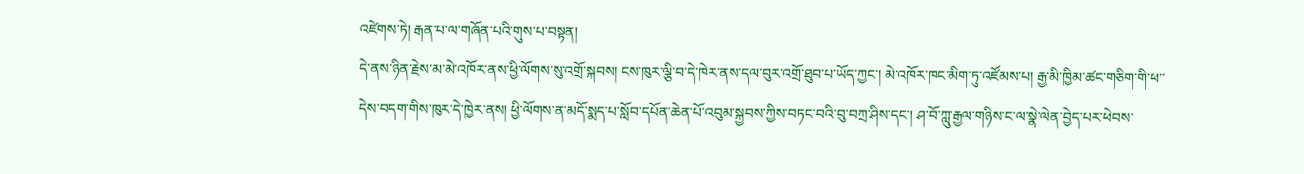འཛེགས་ཏེ། རྒན་པ་ལ་གཞོན་པའི་གུས་པ་བསྟན།
དེ་ནས་ཉིན་རྗེས་མ་མེ་འཁོར་ནས་ཕྱི་ལོགས་སུ་འགྲོ་སྐབས། ངས་ཁུར་ལྕི་བ་དེ་ཁེར་ནས་དལ་བུར་འགྲོ་ཐུབ་པ་ཡོད་ཀྱང་། མེ་འཁོར་ཁང་མིག་ཏུ་འཛོམས་པ། རྒྱ་མི་ཁྱིམ་ཚང་གཅིག་གི་ཕ་་དེས་བདག་གིས་ཁུར་དེ་ཁྱེར་ནས། ཕྱི་ལོགས་ན་མདོ་སྨད་པ་སློབ་དཔོན་ཆེན་པོ་འབུམ་སྐྱབས་ཀྱིས་བཏང་བའི་བུ་བཀྲ་ཤིས་དང་། ཤ་བོ་ཀླུ་རྒྱལ་གཉིས་ང་ལ་སྣེ་ལེན་བྱེད་པར་ཕེབས་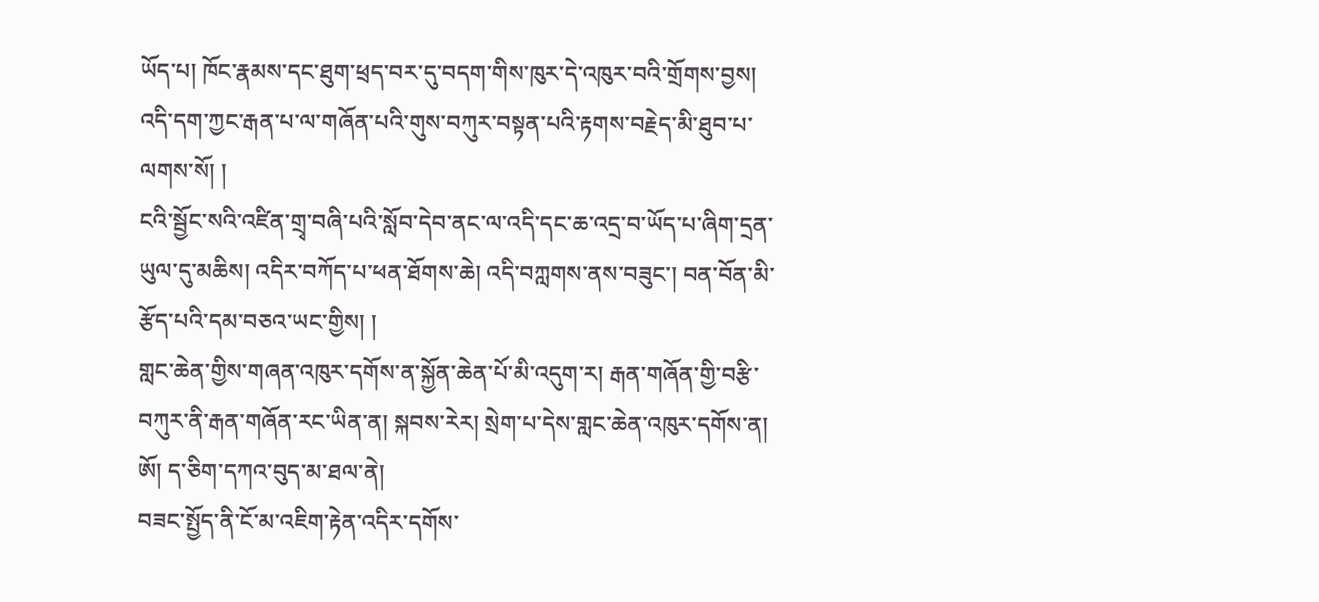ཡོད་པ། ཁོང་རྣམས་དང་ཐུག་ཕྲད་བར་དུ་བདག་གིས་ཁུར་དེ་འཁུར་བའི་གྲོགས་བྱས། འདི་དག་ཀྱང་རྒན་པ་ལ་གཞོན་པའི་གུས་བཀུར་བསྟན་པའི་རྟགས་བརྗེད་མི་ཐུབ་པ་ལགས་སོ། །
ངའི་སྦྱོང་སའི་འཛིན་གྲྭ་བཞི་པའི་སློབ་དེབ་ནང་ལ་འདི་དང་ཆ་འདྲ་བ་ཡོད་པ་ཞིག་དྲན་ཡུལ་དུ་མཆིས། འདིར་བཀོད་པ་ཕན་ཐོགས་ཆེ། འདི་བཀླགས་ནས་བཟུང་། བན་བོན་མི་རྩོད་པའི་དམ་བཅའ་ཡང་གྱིས། །
གླང་ཆེན་གྱིས་གཞན་འཁུར་དགོས་ན་སྐྱོན་ཆེན་པོ་མི་འདུག་ར། རྒན་གཞོན་གྱི་བརྩི་བཀུར་ནི་རྒན་གཞོན་རང་ཡིན་ན། སྐབས་རེར། སྲེག་པ་དེས་གླང་ཆེན་འཁུར་དགོས་ན། ཨོ། ད་ཅིག་དཀའ་བུད་མ་ཐལ་ནེ།
བཟང་སྤྱོད་ནི་ངོ་མ་འཇིག་རྟེན་འདིར་དགོས་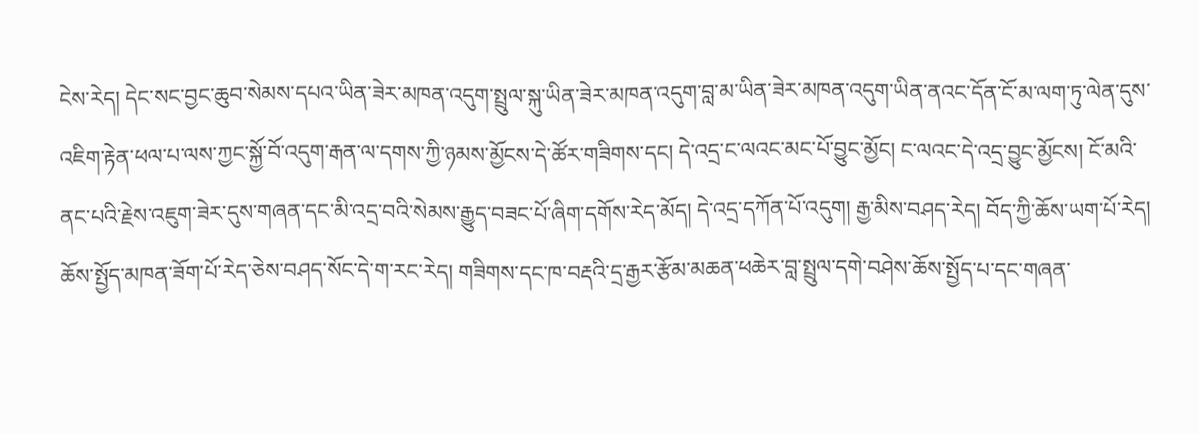ངེས་རེད། དེང་སང་བྱང་ཆུབ་སེམས་དཔའ་ཡིན་ཟེར་མཁན་འདུག་སྤྲུལ་སྐུ་ཡིན་ཟེར་མཁན་འདུག་བླ་མ་ཡིན་ཟེར་མཁན་འདུག་ཡིན་ནའང་དོན་ངོ་མ་ལག་ཏུ་ལེན་དུས་འཇིག་རྟེན་ཕལ་པ་ལས་ཀྱང་སྐྱོ་བོ་འདུག་རྒན་ལ་དགས་ཀྱི་ཉམས་མྱོངས་དེ་ཚོར་གཟིགས་དང། དེ་འདྲ་ང་ལའང་མང་པོ་བྱུང་མྱོང། ང་ལའང་དེ་འདྲ་བྱུང་མྱོངས། ངོ་མའི་ནང་པའི་རྗེས་འཇུག་ཟེར་དུས་གཞན་དང་མི་འདྲ་བའི་སེམས་རྒྱུད་བཟང་པོ་ཞིག་དགོས་རེད་མོད། དེ་འདྲ་དཀོན་པོ་འདུག། རྒྱ་མིས་བཤད་རེད། བོད་ཀྱི་ཆོས་ཡག་པོ་རེད། ཆོས་སྤྱོད་མཁན་ཟོག་པོ་རེད་ཅེས་བཤད་སོང་དེ་ག་རང་རེད། གཟིགས་དང་ཁ་བརྡའི་དྲ་རྒྱར་རྩོམ་མཆན་ཕཆེར་བླ་སྤྲུལ་དགེ་བཤེས་ཆོས་སྤྱོད་པ་དང་གཞན་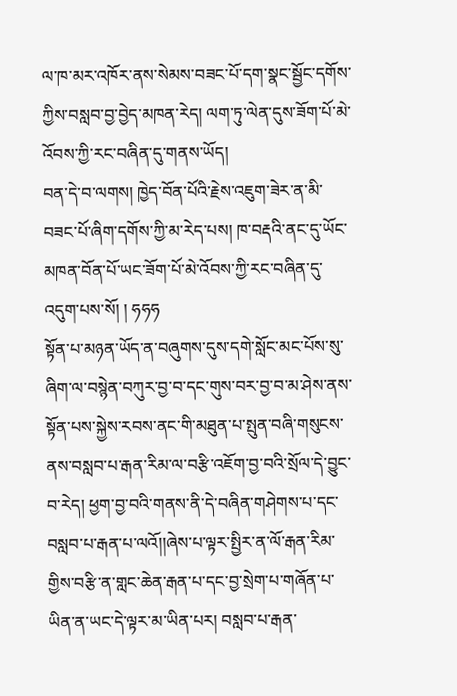ལ་ཁ་མར་འཁོར་ནས་སེམས་བཟང་པོ་དག་སྣང་སྦྱོང་དགོས་ཀྱིས་བསླབ་བྱ་བྱེད་མཁན་རེད། ལག་ཏུ་ལེན་དུས་ཟོག་པོ་མེ་འོབས་ཀྱི་རང་བཞིན་དུ་གནས་ཡོད།
བན་དེ་བ་ལགས། ཁྱེད་བོན་པོའི་རྗེས་འཇུག་ཟེར་ན་མི་བཟང་པོ་ཞིག་དགོས་ཀྱི་མ་རེད་པས། ཁ་བརྡའི་ནང་དུ་ཡོང་མཁན་བོན་པོ་ཡང་ཟོག་པོ་མེ་འོབས་ཀྱི་རང་བཞིན་དུ་འདུག་པས་སོ། ། ཧཧཧ
སྟོན་པ་མཉན་ཡོད་ན་བཞུགས་དུས་དགེ་སློང་མང་པོས་སུ་ཞིག་ལ་བསྙེན་བཀུར་བྱ་བ་དང་གུས་བར་བྱ་བ་མ་ཤེས་ནས་སྟོན་པས་སྐྱེས་རབས་ནང་གི་མཐུན་པ་སྤུན་བཞི་གསུངས་ནས་བསླབ་པ་རྒན་རིམ་ལ་བརྩི་འཇོག་བྱ་བའི་སྲོལ་དེ་བྱུང་བ་རེད། ཕྱག་བྱ་བའི་གནས་ནི་དེ་བཞིན་གཤེགས་པ་དང་བསླབ་པ་རྒན་པ་ལའོ།།ཞེས་པ་ལྟར་སྤྱིར་ན་ལོ་རྒན་རིམ་གྱིས་བརྩི་ན་གླང་ཆེན་རྒན་པ་དང་བྱ་སྲེག་པ་གཞོན་པ་ཡིན་ན་ཡང་དེ་ལྟར་མ་ཡིན་པར། བསླབ་པ་རྒན་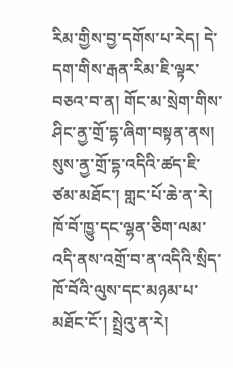རིམ་གྱིས་བྱ་དགོས་པ་རེད། དེ་དག་གིས་རྒན་རིམ་ཇི་ལྟར་བཅའ་བ་ན། གོང་མ་སྲེག་གིས་ཤིང་ནྱ་གྲོ་དྷ་ཞིག་བསྟན་ནས། སུས་ནྱ་གྲོ་དྷ་འདིའི་ཚད་ཇི་ཙམ་མཐོང་། གླང་པོ་ཆེ་ན་རེ། ཁོ་བོ་ཁྱུ་དང་ལྷན་ཅིག་ལམ་འདི་ནས་འགྲོ་བ་ན་འདིའི་སྲིད་ཁོ་བོའི་ལུས་དང་མཉམ་པ་མཐོང་ངོ་། སྤྲེའུ་ན་རེ།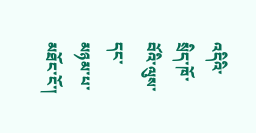འདིའི་སྲིད་ཁོ་བོའི་ལུས་དང་མཉམ་པ་མཐོང་ངོ་།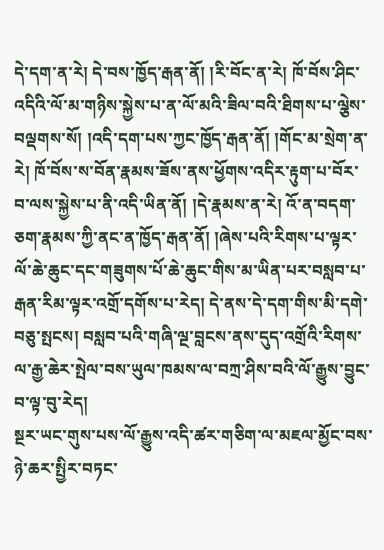དེ་དག་ན་རེ། དེ་བས་ཁྱོད་རྒན་ནོ། །རི་བོང་ན་རེ། ཁོ་བོས་ཤིང་འདིའི་ལོ་མ་གཉིས་སྐྱེས་པ་ན་ལོ་མའི་ཟིལ་བའི་ཐིགས་པ་ལྕེས་བལྡགས་སོ། །འདི་དག་པས་ཀྱང་ཁྱོད་རྒན་ནོ། །གོང་མ་སྲེག་ན་རེ། ཁོ་བོས་ས་བོན་རྣམས་ཟོས་ནས་ཕྱོགས་འདིར་རྟུག་པ་བོར་བ་ལས་སྐྱེས་པ་ནི་འདི་ཡིན་ནོ། །དེ་རྣམས་ན་རེ། འོ་ན་བདག་ཅག་རྣམས་ཀྱི་ནང་ན་ཁྱོད་རྒན་ནོ། །ཞེས་པའི་རིགས་པ་ལྟར་ལོ་ཆེ་ཆུང་དང་གཟུགས་པོ་ཆེ་ཆུང་གིས་མ་ཡིན་པར་བསླབ་པ་རྒན་རིམ་ལྟར་འགྲོ་དགོས་པ་རེད། དེ་ནས་དེ་དག་གིས་མི་དགེ་བཅུ་སྤངས། བསླབ་པའི་གཞི་ལྔ་བླངས་ནས་དུད་འགྲོའི་རིགས་ལ་རྒྱ་ཆེར་སྤེལ་བས་ཡུལ་ཁམས་ལ་བཀྲ་ཤིས་བའི་ལོ་རྒྱུས་བྱུང་བ་ལྟ་བུ་རེད།
སྔར་ཡང་གུས་པས་ལོ་རྒྱུས་འདི་ཚར་གཅིག་ལ་མཇལ་མྱོང་བས་ཉེ་ཆར་སྤྱིར་བཏང་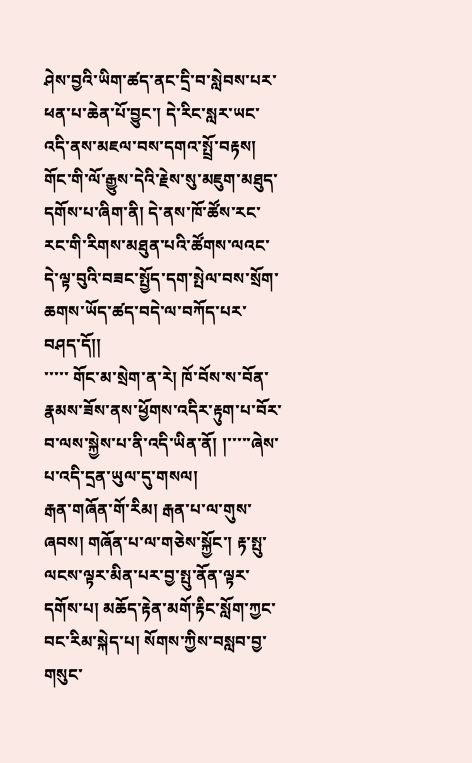ཤེས་བྱའི་ཡིག་ཚད་ནང་དྲི་བ་སླེབས་པར་ཕན་པ་ཆེན་པོ་བྱུང་། དེ་རིང་སླར་ཡང་འདི་ནས་མཇལ་བས་དགའ་སྤྲོ་བརྟས།
གོང་གི་ལོ་རྒྱུས་དེའི་རྗེས་སུ་མཇུག་མཐུད་དགོས་པ་ཞིག་ནི། དེ་ནས་ཁོ་ཚོས་རང་རང་གི་རིགས་མཐུན་པའི་ཚོགས་ལའང་དེ་ལྟ་བུའི་བཟང་སྤྱོད་དག་སྤེལ་བས་སྲོག་ཆགས་ཡོད་ཚད་བདེ་ལ་བཀོད་པར་བཤད་དོ།།
་་་་་ གོང་མ་སྲེག་ན་རེ། ཁོ་བོས་ས་བོན་རྣམས་ཟོས་ནས་ཕྱོགས་འདིར་རྟུག་པ་བོར་བ་ལས་སྐྱེས་པ་ནི་འདི་ཡིན་ནོ། །་་་་་ཞེས་པ་འདི་དྲན་ཡུལ་དུ་གསལ།
རྒན་གཞོན་གོ་རིམ། རྒན་པ་ལ་གུས་ཞབས། གཞོན་པ་ལ་གཅེས་སྐྱོང་། རྟ་སྤུ་ལངས་ལྟར་མིན་པར་བྱ་སྤུ་ནོན་ལྟར་དགོས་པ། མཆོད་རྟེན་མགོ་རྟིང་སློག་ཀྱང་བང་རིམ་སྐེད་པ། སོགས་ཀྱིས་བསླབ་བྱ་གསུང་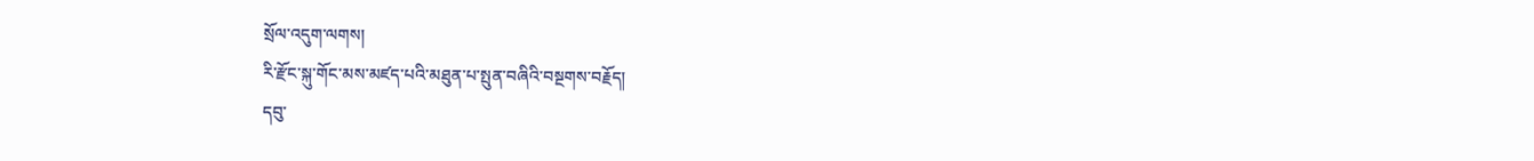སྲོལ་འདུག་ལགས།
རི་རྫོང་སྐུ་གོང་མས་མཛད་པའི་མཐུན་པ་སྤུན་བཞིའི་བསྔགས་བརྗོད།
དབུ་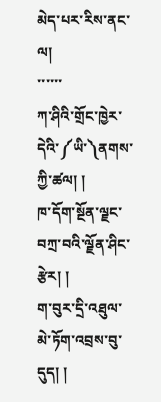མེད་པར་རིས་ནང་ལ།
་་་་་་
ཀ་ཤིའི་གྲོང་ཁྱེར་དེའི་༼ཡི་༽ནགས་ཀྱི་ཚལ། །
ཁ་དོག་སྔོན་ལྗང་བཀྲ་བའི་ལྗོན་ཤིང་རྩེར། །
ག་བུར་དྲི་འཐུལ་མེ་ཏོག་འབྲས་བུ་དུད། །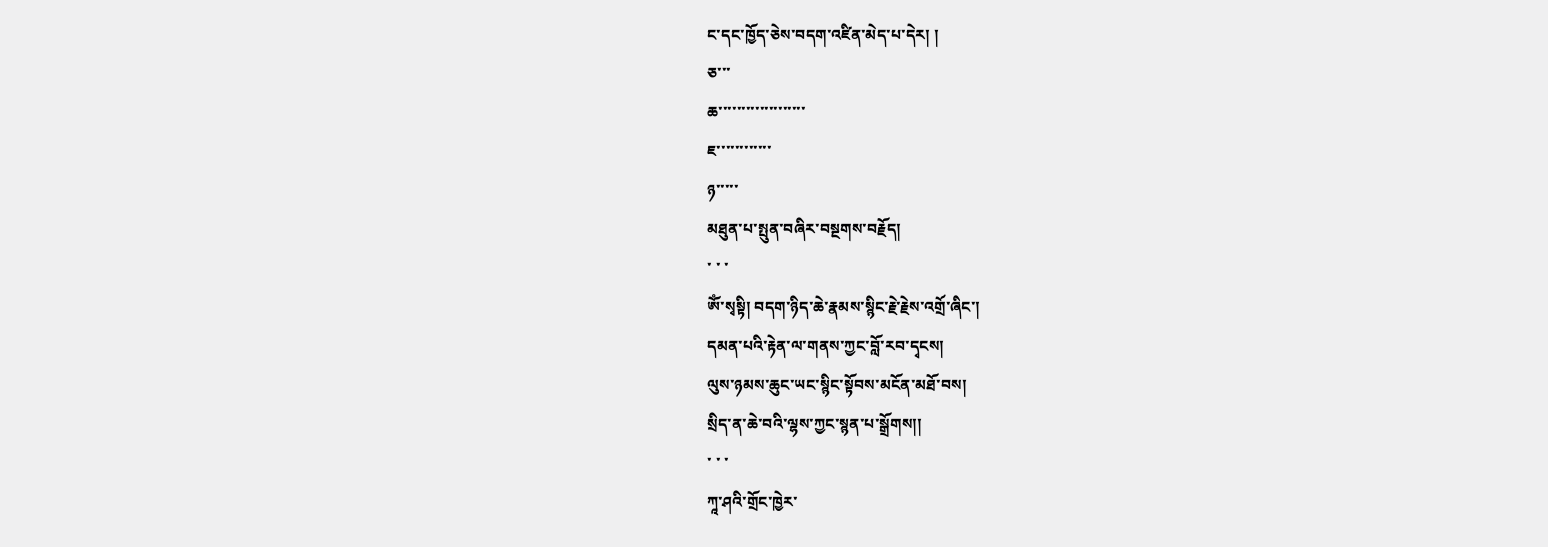ང་དང་ཁྱོད་ཅེས་བདག་འཛིན་མེད་པ་དེར། །
ཅ་་་
ཆ་་་་་་་་་་་་་་་་་་་
ཇ་་་་་་་་་་་་
ཉ་་་་་
མཐུན་པ་སྤུན་བཞིར་བསྔགས་བརྗོད།
་ ་ ་
ཨོཾ་སྭསྟི། བདག་ཉིད་ཆེ་རྣམས་སྙིང་རྗེ་རྗེས་འགྲོ་ཞིང་།
དམན་པའི་རྟེན་ལ་གནས་ཀྱང་བློ་རབ་དྭངས།
ལུས་ཉམས་ཆུང་ཡང་སྙིང་སྟོབས་མངོན་མཐོ་བས།
སྲིད་ན་ཆེ་བའི་ལྷས་ཀྱང་སྙན་པ་སྒྲོགས།།
་ ་ ་
ཀཱ་ཤའི་གྲོང་ཁྱེར་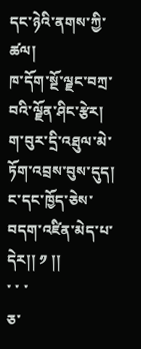དང་ཉེའི་ནགས་ཀྱི་ཚལ།
ཁ་དོག་སྔོ་ལྗང་བཀྲ་བའི་ལྗོན་ཤིང་རྩེར།
ག་བུར་དྲི་འཐུལ་མེ་ཏོག་འབྲས་བུས་དུད།
ང་དང་ཁྱོད་ཅེས་བདག་འཛིན་མེད་པ་དེར།། ༡ །།
་ ་ ་
ཅ་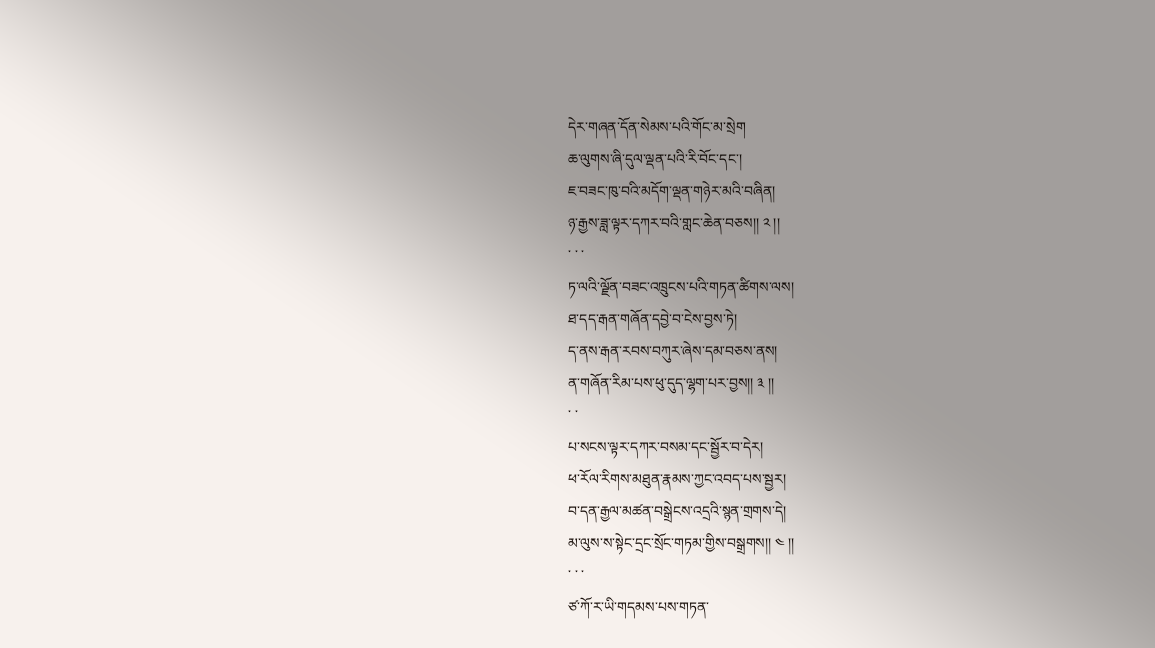དེར་གཞན་དོན་སེམས་པའི་གོང་མ་སྲེག
ཆ་ལུགས་ཞི་དུལ་ལྡན་པའི་རི་བོང་དང་།
ཇ་བཟང་ཁུ་བའི་མདོག་ལྡན་གཉེར་མའི་བཞིན།
ཉ་རྒྱས་ཟླ་ལྟར་དཀར་བའི་གླང་ཆེན་བཅས།། ༢ །།
་ ་ ་
ཏ་ལའི་ལྗོན་བཟང་འཁྲུངས་པའི་གཏན་ཚིགས་ལས།
ཐ་དད་རྒན་གཞོན་དབྱེ་བ་ངེས་བྱས་ཏེ།
ད་ནས་རྒན་རབས་བཀུར་ཞེས་དམ་བཅས་ནས།
ན་གཞོན་རིམ་པས་ཕུ་དུད་ལྷག་པར་བྱས།། ༣ །།
་ ་
པ་སངས་ལྟར་དཀར་བསམ་དང་སྦྱོར་བ་དེར།
ཕ་རོལ་རིགས་མཐུན་རྣམས་ཀྱང་འབད་པས་སྦྱར།
བ་དན་རྒྱལ་མཚན་བསྒྲེངས་འདྲའི་སྙན་གྲགས་དེ།
མ་ལུས་ས་སྟེང་དྲང་སྲོང་གཏམ་གྱིས་བསྒྲགས།། ༤ །།
་ ་ ་
ཙ་ཀོ་ར་ཡི་གདམས་པས་གཏན་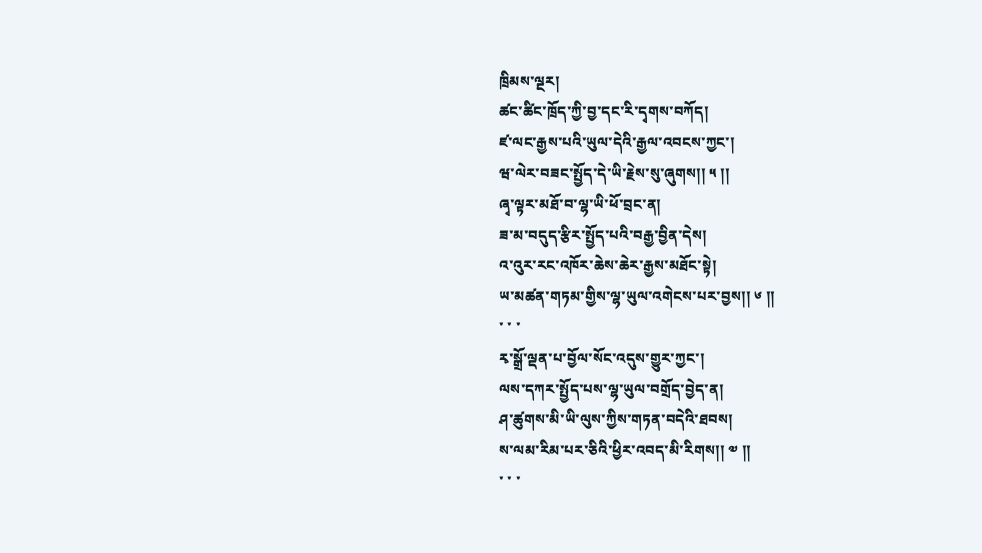ཁྲིམས་ལྔར།
ཚང་ཚིང་ཁྲོད་ཀྱི་བྱ་དང་རི་དྭགས་བཀོད།
ཛ་ལང་རྒྱས་པའི་ཡུལ་དེའི་རྒྱལ་འབངས་ཀྱང་།
ཝ་ལེར་བཟང་སྤྱོད་དེ་ཡི་རྗེས་སུ་ཞུགས།། ༥ །།
ཞྭ་ལྟར་མཐོ་བ་ལྷ་ཡི་ཕོ་བྲང་ན།
ཟ་མ་བདུད་རྩིར་སྤྱོད་པའི་བརྒྱ་བྱིན་དེས།
འ་འུར་རང་འཁོར་ཆེས་ཆེར་རྒྱས་མཐོང་སྟེ།
ཡ་མཚན་གཏམ་གྱིས་ལྷ་ཡུལ་འགེངས་པར་བྱས།། ༦ །།
་ ་ ་
རྭ་སྒྲོ་ལྡན་པ་བྱོལ་སོང་འདུས་གྱུར་ཀྱང་།
ལས་དཀར་སྤྱོད་པས་ལྷ་ཡུལ་བགྲོད་བྱེད་ན།
ཤ་ཚུགས་མི་ཡི་ལུས་ཀྱིས་གཏན་བདེའི་ཐབས།
ས་ལམ་རིམ་པར་ཅིའི་ཕྱིར་འབད་མི་རིགས།། ༧ །།
་ ་ ་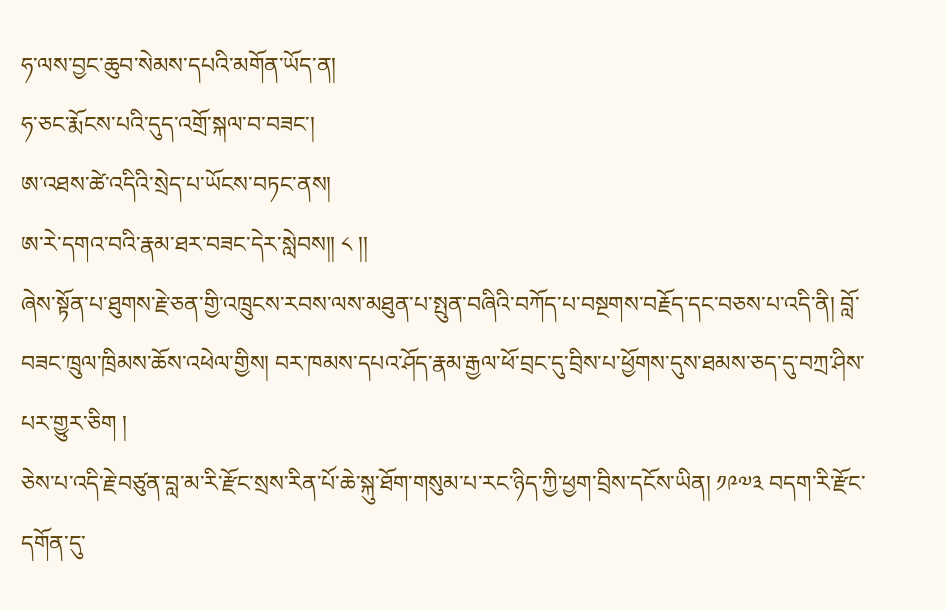ཧ་ལས་བྱང་ཆུབ་སེམས་དཔའི་མགོན་ཡོད་ན།
ཧ་ཅང་རྨོངས་པའི་དུད་འགྲོ་སྐལ་བ་བཟང་།
ཨ་འཐས་ཚེ་འདིའི་སྲེད་པ་ཡོངས་བཏང་ནས།
ཨ་རེ་དགའ་བའི་རྣམ་ཐར་བཟང་དེར་སླེབས།། ༨ །།
ཞེས་སྟོན་པ་ཐུགས་རྗེ་ཅན་གྱི་འཁྲུངས་རབས་ལས་མཐུན་པ་སྤུན་བཞིའི་བཀོད་པ་བསྔགས་བརྗོད་དང་བཅས་པ་འདི་ནི། བློ་བཟང་ཁྲུལ་ཁྲིམས་ཆོས་འཕེལ་གྱིས། བར་ཁམས་དཔའ་ཤོད་རྣམ་རྒྱལ་ཕོ་བྲང་དུ་བྲིས་པ་ཕྱོགས་དུས་ཐམས་ཅད་དུ་བཀྲ་ཤིས་པར་གྱུར་ཅིག །
ཅེས་པ་འདི་རྗེ་བཙུན་བླ་མ་རི་རྫོང་སྲས་རིན་པོ་ཆེ་སྐུ་ཐོག་གསུམ་པ་རང་ཉིད་ཀྱི་ཕྱག་བྲིས་དངོས་ཡིན། ༡༩༧༣ བདག་རི་རྫོང་དགོན་དུ་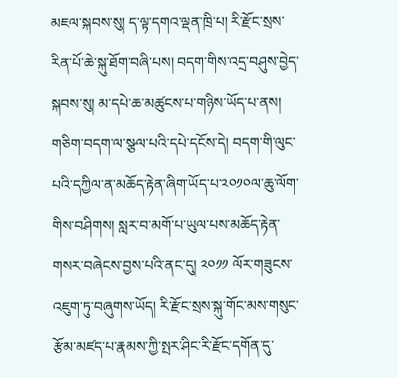མཇལ་སྐབས་སུ། ད་ལྟ་དགའ་ལྡན་ཁྲི་པ། རི་རྫོང་སྲས་རིན་པོ་ཆེ་སྐུ་ཐོག་བཞི་པས། བདག་གིས་འདྲ་བཤུས་བྱེད་སྐབས་སུ། མ་དཔེ་ཆ་མཚུངས་པ་གཉིས་ཡོད་པ་ནས། གཅིག་བདག་ལ་སྩལ་པའི་དཔེ་དངོས་དེ། བདག་གི་ལུང་པའི་དཀྱིལ་ན་མཆོད་རྟེན་ཞིག་ཡོད་པ་༢༠༡༠ལ་ཆུ་ལོག་གིས་བཤིགས། སླར་བ་མགོ་པ་ཡུལ་པས་མཆོད་རྟེན་གསར་བཞེངས་བྱས་པའི་ནང་དུ། ༢༠༡༡ ལོར་གཟུངས་འཇུག་ཏུ་བཞུགས་ཡོད། རི་རྫོང་སྲས་སྐུ་གོང་མས་གསུང་རྩོམ་མཛད་པ་རྣམས་ཀྱི་སྤར་ཤིང་རི་རྫོང་དགོན་དུ་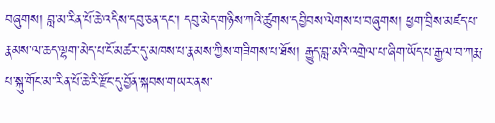བཞུགས། བླ་མ་རིན་པོ་ཆེ་འདིས་དབུ་ཅན་དང་། དབུ་མེད་གཉིས་ཀའི་ཚུགས་དབྱིབས་ལེགས་པ་བཞུགས། ཕྱག་བྲིས་མཛད་པ་རྣམས་ལ་ཆད་ལྷག་མེད་པ་ངོ་མཚར་དུ་མཁས་པ་རྣམས་ཀྱིས་གཟིགས་པ་ཐོས། རྒྱུད་བླ་མའི་འགྲེལ་པ་ཞིག་ཡོད་པ་རྒྱལ་བ་ཀརྨ་པ་སྐུ་གོང་མ་་རིན་པོ་ཆེ་རི་རྫོང་དུ་བྱོན་སྐབས་གཡར་ནས་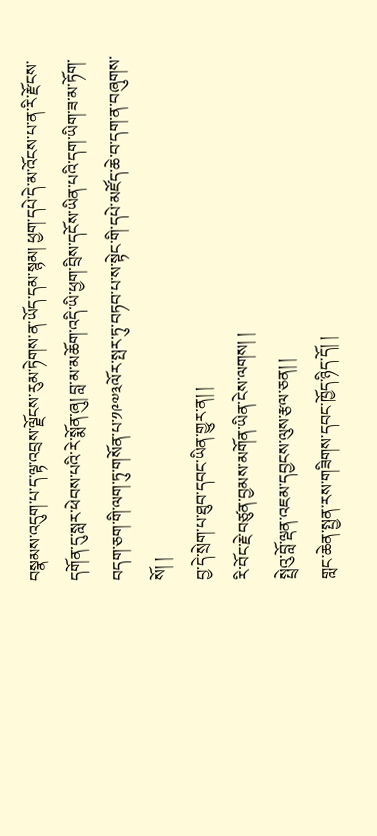བསྣམས་འདུག་པ་ད་ལྟ་འབྲས་ལྗོངས་རུམ་ཏེགས་ན་ཡོད་དམ་སྙམ། ཕྱག་དཔེ་དེ་མ་འོངས་པ་ན་རི་རྫོངས་དགོན་དུ་སླར་ཕེབས་པའི་རེ་སྨོན་ཞུ། བླ་མ་མཆོག་འདི་ཡི་ཕྱག་བྲིས་དངོས་ཡིན་པའི་དག་ཡིག་ཟ་མ་ཏོག་བདག་ཅག་གི་ལག་ཏུ་གསོན་པ་༡༩༧༣ལོར་སྤར་ཏུ་བཏབ་པ་ས་སྟེང་གི་དཔེ་མཛོད་ཆེ་བ་དག་ན་བཞུགས་སོ། །
བྱ་དེ་སྲེག་པ་ཐུབ་དབང་ཡིན་གྱུར་ན། །
རི་བོང་རྗེ་བཙུན་བྱམས་མགོན་ཡིན་ངེས་ལགས། །
སྤྲེའུ་བློ་ལྡན་འཇམ་དབྱངས་ལུས་རྩལ་ཅན། །
གླང་ཆེན་སྤྱན་རས་གཟིགས་དབང་ཁྱོད་ཉིད་དོ། །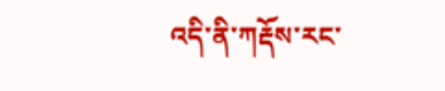འདི་ནི་ཀརྡོས་རང་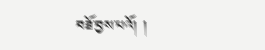བཟོ་བྱས་པའོ། །